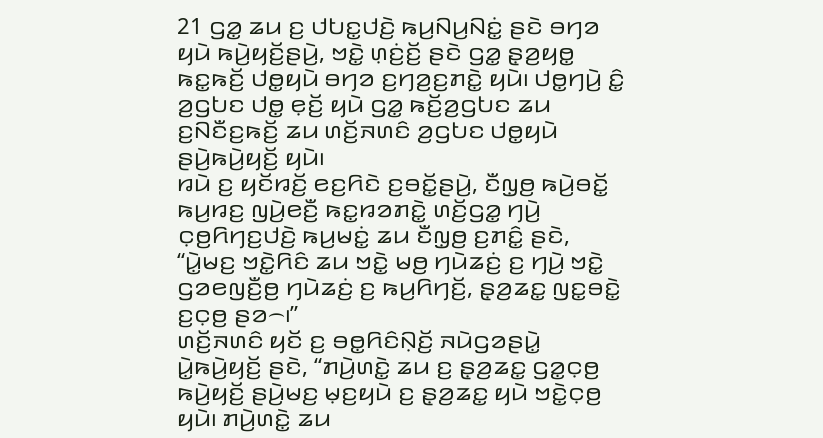21 ꤞꤤ꤭ ꤘꤣ ꤢ꤬ ꤓꤝꤢ꤭ꤓꤢꤧ꤬ ꤒꤣ꤬ꤡꤣ꤬ꤡꤢꤦ꤭ ꤔꤢꤧ ꤋꤚꤤ ꤟꤣꤧ ꤒꤣꤧ꤬ꤟꤢꤩ꤬ꤔꤣꤧ꤬, ꤠꤢꤧ꤭ ꤛ꤫ꤢꤦ꤬ꤢꤩ꤬ ꤔꤢꤧ ꤞꤤ꤭ ꤔ꤫ꤤ꤬ꤟꤥ꤭ ꤒꤢ꤭ꤒꤢꤩ꤬ ꤓꤥ꤭ꤟꤣꤧ ꤋꤚꤤ ꤢ꤬ꤚꤤ꤬ꤢ꤬ꤊꤢꤧ꤭ ꤟꤣꤧ꤯ ꤓꤥ꤭ꤚꤣꤧ꤬ ꤢꤨ꤭ ꤤ꤬ꤞꤝꤢ ꤓꤥ꤭ ꤕ꤫ꤢꤩ꤬ ꤟꤣꤧ ꤞꤤ꤭ ꤒꤢꤩ꤬ꤤ꤬ꤞꤝꤢ ꤘꤣ ꤢ꤬ꤡꤢꤪꤢ꤬ꤒꤢꤩ꤬ ꤘꤣ ꤛꤢꤩ꤬ꤏꤛꤢꤨ ꤤ꤬ꤞꤝꤢ ꤓꤥ꤭ꤟꤣꤧ ꤔꤣꤧ꤬ꤒꤣꤧ꤬ꤟꤢꤩ꤬ ꤟꤣꤧ꤯
ꤙꤣꤧ ꤢ꤬ ꤟꤢꤩꤙꤢꤩ꤬ ꤕꤢ꤬ꤖꤢꤧ ꤢ꤬ꤋꤢꤩ꤭ꤔꤣꤧ꤬, ꤢꤪꤜ꤫ꤥ꤬ ꤒꤣꤧ꤬ꤋꤢꤩ꤭ ꤒꤣ꤬ꤙꤢ꤬ ꤜꤣꤧ꤬ꤕꤢꤪ꤬ ꤒꤢ꤭ꤙꤤꤊꤢꤧ꤭ ꤛꤢꤩ꤬ꤞꤤ꤭ ꤚꤣꤧ꤬ ꤍ꤫ꤥ꤬ꤖꤚꤢ꤬ꤓꤢꤧ꤬ ꤒꤣ꤬ꤗꤢꤦ꤭ ꤘꤣ ꤢꤪꤜ꤫ꤥ꤬ ꤢ꤬ꤊꤢꤨ꤭ ꤔꤢꤧ, “ꤣꤧ꤭ꤗꤢ꤬ ꤠꤢꤧ꤭ꤖꤢꤨ ꤘꤣ ꤠꤢꤧ꤭ ꤗꤥ꤬ ꤚꤣꤧꤘꤢꤦ꤬ ꤢ꤬ ꤚꤣꤧ꤬ ꤠꤢꤧ꤭ ꤞꤤꤕꤜꤢꤪ꤬ꤥ꤬ ꤚꤣꤧꤘꤢꤦ꤬ ꤢ꤬ ꤒꤣ꤬ꤖꤚꤢꤩ꤬, ꤔ꤫ꤤ꤬ꤘꤢ꤭ ꤜꤢ꤭ꤋꤢꤧ꤭ ꤢ꤬ꤍ꤫ꤥ꤬ ꤔꤤ꤮꤯”
ꤛꤢꤩ꤬ꤏꤛꤢꤨ ꤟꤢꤩ ꤢ꤬ ꤋꤥ꤭ꤖꤢꤨꤡ꤫ꤢꤩ꤬ ꤏꤣꤧꤞꤤꤔꤣꤧ꤭ ꤣꤧ꤭ꤒꤣꤧ꤬ꤟꤢꤩ꤬ ꤔꤢꤧ, “ꤊꤣꤧ꤬ꤛꤢꤧ꤭ ꤘꤣ ꤢ꤬ ꤔ꤫ꤤ꤬ꤘꤢ꤭ ꤞꤤ꤭ꤍ꤫ꤥ꤬ ꤒꤣꤧ꤬ꤟꤢꤩ꤬ ꤔꤣꤧ꤬ꤗꤢ꤬ ꤗ꤫ꤢ꤬ꤟꤣꤧ ꤢ꤬ ꤔ꤫ꤤ꤬ꤘꤢ꤭ ꤟꤣꤧ ꤠꤢꤧ꤭ꤍ꤫ꤥ꤬ ꤟꤣꤧ꤯ ꤊꤣꤧ꤬ꤛꤢꤧ꤭ ꤘꤣ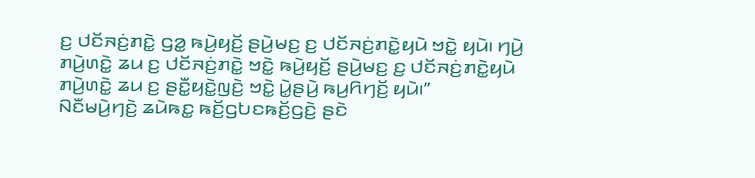ꤢ꤬ ꤓꤢꤩꤏꤢꤦ꤬ꤊꤢꤧ꤭ ꤞꤤ꤭ ꤒꤣꤧ꤬ꤟꤢꤩ꤬ ꤔꤣꤧ꤬ꤗꤢ꤬ ꤢ꤬ ꤓꤢꤩꤏꤢꤦ꤬ꤊꤢꤧ꤭ꤟꤣꤧ ꤠꤢꤧ꤭ ꤟꤣꤧ꤯ ꤚꤣꤧ꤬ ꤊꤣꤧ꤬ꤛꤢꤧ꤭ ꤘꤣ ꤢ꤬ ꤓꤢꤩꤏꤢꤦ꤬ꤊꤢꤧ꤭ ꤠꤢꤧ꤭ ꤒꤣꤧ꤬ꤟꤢꤩ꤬ ꤔꤣꤧ꤬ꤗꤢ꤬ ꤢ꤬ ꤓꤢꤩꤏꤢꤦ꤬ꤊꤢꤧ꤭ꤟꤣꤧ ꤊꤣꤧ꤬ꤛꤢꤧ꤭ ꤘꤣ ꤢ꤬ ꤔꤢꤪ꤭ꤟꤢꤧ꤭ꤜꤢꤧ꤬ ꤠꤢꤧ꤭ ꤣꤧ꤭ꤔꤣꤧ꤬ ꤒꤣ꤬ꤖꤚꤢꤩ꤬ ꤟꤣꤧ꤯”
ꤡꤢꤪꤗꤣꤧ꤬ꤚꤢꤧ꤬ ꤘꤣꤧꤒꤢ꤭ ꤒꤢꤩ꤬ꤞꤝꤢꤒꤢꤩ꤬ꤞꤢꤧ꤬ ꤔꤢꤧ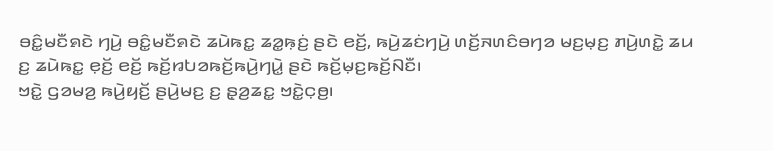ꤋꤢꤨ꤭ꤗꤢꤪꤎꤢꤧ ꤚꤣꤧ꤬ ꤋꤢꤨ꤭ꤗꤢꤪꤎꤢꤧ ꤘꤣꤧꤒꤢ꤭ ꤘꤤ꤭ꤒ꤫ꤢꤦ꤬ ꤔꤢꤧ ꤕꤢꤩ꤬, ꤒꤣꤧ꤬ꤘꤢꤦꤚꤣꤧ꤬ ꤛꤢꤩ꤬ꤏꤛꤢꤨꤋꤚꤤ ꤗꤢ꤬ꤗ꤫ꤢ꤬ ꤊꤣꤧ꤬ꤛꤢꤧ꤭ ꤘꤣ ꤢ꤬ ꤘꤣꤧꤒꤢ꤭ ꤕ꤫ꤢꤩ꤬ ꤕꤢꤩ꤬ ꤒꤢꤩ꤬ꤙꤝꤤꤒꤢꤩ꤬ꤒꤣꤧ꤬ꤚꤣꤧ꤭ ꤔꤢꤧ ꤒꤢꤩ꤬ꤗ꤫ꤢ꤬ꤒꤢꤩ꤬ꤡꤢꤪ꤯
ꤠꤢꤧ꤭ ꤞꤤꤗꤤ꤬ ꤒꤣꤧ꤬ꤟꤢꤩ꤬ ꤔꤣꤧ꤬ꤗꤢ꤬ ꤢ꤬ ꤔ꤫ꤤ꤬ꤘꤢ꤭ ꤠꤢꤧ꤭ꤍ꤫ꤥ꤬꤯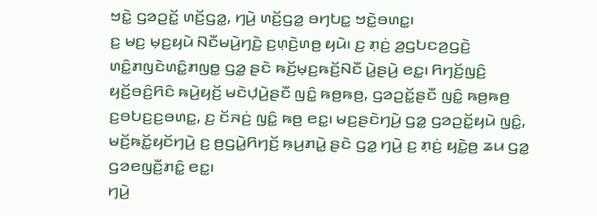ꤠꤢꤧ꤭ ꤞꤤꤑꤢꤩ꤭ ꤛꤢꤩ꤬ꤞꤤ꤭, ꤚꤣꤧ꤬ ꤛꤢꤩ꤬ꤞꤤ꤭ ꤋꤚꤝꤢ꤭ ꤠꤢꤧ꤭ꤋꤛꤢ꤭꤯
ꤢ꤬ ꤗꤢ꤬ ꤗ꤫ꤢ꤬ꤟꤣꤧ ꤡꤢꤪꤗꤣꤧ꤬ꤚꤢꤧ꤬ ꤢ꤬ꤛ꤫ꤢꤧ꤬ꤛꤥ꤬ ꤟꤣꤧ꤯ ꤢ꤬ ꤊ꤫ꤢꤦ꤬ ꤤ꤬ꤞꤝꤢꤤ꤬ꤞꤢꤧ꤬ ꤛꤢꤨ꤭ꤊꤜꤢꤧꤛꤢꤨ꤭ꤊꤜꤥ꤭ ꤞꤤ꤭ ꤔꤢꤧ ꤒꤢꤩ꤬ꤗ꤫ꤢ꤬ꤒꤢꤩ꤬ꤡꤢꤪ ꤣꤧ꤭ꤔꤣꤧ꤬ ꤕꤢ꤭꤯ ꤖꤚꤢꤩ꤬ꤜꤢꤨ꤬ ꤟꤢꤩ꤬ꤋꤢꤨ꤬ꤖꤢꤨ ꤒꤣꤧ꤬ꤟꤢꤩ꤬ ꤗꤢꤧꤓ꤫ꤣꤧ꤬ꤔꤢꤪ ꤜꤢꤨ꤭ ꤒꤥ꤬ꤒꤥ꤬, ꤞꤤꤑꤢꤩ꤭ꤔꤢꤪ ꤜꤢꤨ꤭ ꤒꤥ꤬ꤒꤥ꤬ ꤢ꤬ꤋꤝꤢ꤬ꤢ꤬ꤋꤛꤢ꤭, ꤢ꤬ ꤢꤩꤏꤢꤦ꤬ ꤜꤢꤨ꤭ ꤒꤥ꤬ ꤕꤢ꤭꤯ ꤗꤢ꤬ꤔꤢꤧꤚꤣꤧ꤬ ꤞꤤ꤭ ꤞꤤꤑꤢꤩ꤭ꤟꤣꤧ ꤜꤢꤨ꤭, ꤗꤢꤩ꤬ꤒꤢꤩ꤭ꤟꤢꤩꤚꤣꤧ꤬ ꤢ꤬ ꤥ꤬ꤞꤣꤧ꤭ꤖꤚꤢꤩ꤬ ꤒ꤫ꤣ꤬ꤊꤣꤧ꤭ ꤔꤢꤧ ꤞꤤ꤭ ꤚꤣꤧ꤬ ꤢ꤬ ꤊ꤫ꤢꤦ꤬ ꤟꤢꤧ꤭ꤥ꤬ ꤘꤣ ꤞꤤ꤭ ꤞꤤꤕꤜꤢꤪ꤬ꤊꤢꤨ꤭ ꤕꤢ꤭꤯
ꤚꤣꤧ꤬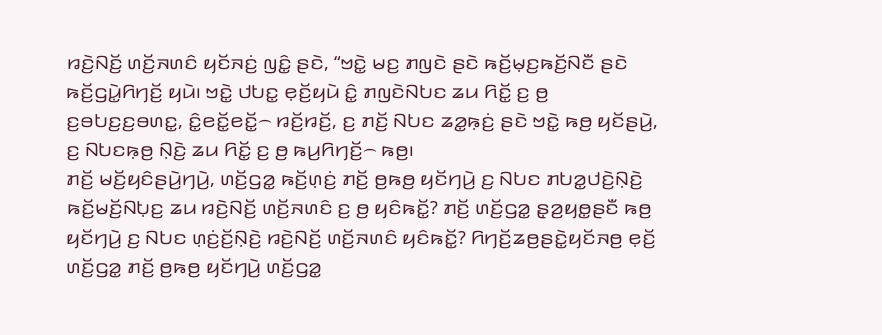ꤙꤢꤧ꤬ꤡꤢꤩ꤬ ꤛꤢꤩ꤬ꤏꤛꤢꤨ ꤟꤢꤩꤏꤢꤦ꤬ ꤜꤢꤨ꤭ ꤔꤢꤧ, “ꤠꤢꤧ꤭ ꤗꤢ꤬ ꤊꤜꤢꤧ ꤔꤢꤧ ꤒꤢꤩ꤬ꤗ꤫ꤢ꤬ꤒꤢꤩ꤬ꤡꤢꤪ ꤔꤢꤧ ꤒꤢꤩ꤬ꤞꤣꤧ꤭ꤖꤚꤢꤩ꤬ ꤟꤣꤧ꤯ ꤠꤢꤧ꤭ ꤓꤝꤢ꤭ ꤕ꤫ꤢꤩ꤬ꤟꤣꤧ ꤢꤨ꤭ ꤊꤜꤢꤧꤡꤝꤢ ꤘꤣ ꤖꤢꤩ꤭ ꤢ꤬ ꤥ꤬ ꤢ꤬ꤋꤝꤢ꤬ꤢ꤬ꤋꤛꤢ꤭, ꤢꤨ꤭ꤕꤢꤩ꤭ꤕꤢꤩ꤭꤮ ꤙꤢꤩ꤬ꤙꤢꤩ꤬, ꤢ꤬ ꤊꤢꤩ꤬ ꤡꤝꤢ ꤘꤤ꤭ꤒ꤫ꤢꤦ꤬ ꤔꤢꤧ ꤠꤢꤧ꤭ ꤒꤥ꤬ ꤟꤢꤩꤔꤣꤧ꤬, ꤢ꤬ ꤡꤝꤢꤒ꤫ꤥ꤬ ꤡ꤫ꤢꤧ꤬ ꤘꤣ ꤖꤢꤩ꤭ ꤢ꤬ ꤥ꤬ ꤒꤣ꤬ꤖꤚꤢꤩ꤬꤮ ꤒꤥ꤬꤯
ꤊꤢꤩ꤬ ꤗꤢꤩ꤬ꤟꤢꤨꤔꤣꤧ꤬ꤚꤣꤧ꤬, ꤛꤢꤩ꤬ꤞꤤ꤭ ꤒꤢꤩ꤬ꤛ꤫ꤢꤦ꤬ ꤊꤢꤩ꤬ ꤥ꤬ꤒꤥ꤬ ꤟꤢꤩꤚꤣꤧ꤬ ꤢ꤬ ꤡꤝꤢ ꤊꤝꤤ꤭ꤓꤢꤧ꤬ꤡ꤫ꤢꤧ꤬ ꤒꤢꤩ꤬ꤗꤢꤩ꤬ꤡꤝ꤫ꤢ꤬ ꤘꤣ ꤙꤢꤧ꤬ꤡꤢꤩ꤬ ꤛꤢꤩ꤬ꤏꤛꤢꤨ ꤢ꤬ ꤥ꤬ ꤟꤢꤨꤒꤢꤩ꤭? ꤊꤢꤩ꤬ ꤛꤢꤩ꤬ꤞꤤ꤭ ꤔ꤫ꤤ꤬ꤟꤥ꤭ꤔꤢꤪ ꤒꤥ꤬ ꤟꤢꤩꤚꤣꤧ꤬ ꤢ꤬ ꤡꤝꤢ ꤛ꤫ꤢꤦ꤬ꤢꤩ꤬ꤡ꤫ꤢꤧ꤬ ꤙꤢꤧ꤬ꤡꤢꤩ꤬ ꤛꤢꤩ꤬ꤏꤛꤢꤨ ꤟꤢꤨꤒꤢꤩ꤭? ꤖꤚꤢꤩ꤬ꤘꤥ꤬ꤔꤢꤧ꤭ꤟꤢꤩꤏꤥ꤬ ꤕ꤫ꤢꤩ꤬ ꤛꤢꤩ꤬ꤞꤤ꤭ ꤊꤢꤩ꤬ ꤥ꤬ꤒꤥ꤬ ꤟꤢꤩꤚꤣꤧ꤬ ꤛꤢꤩ꤬ꤞꤤ꤭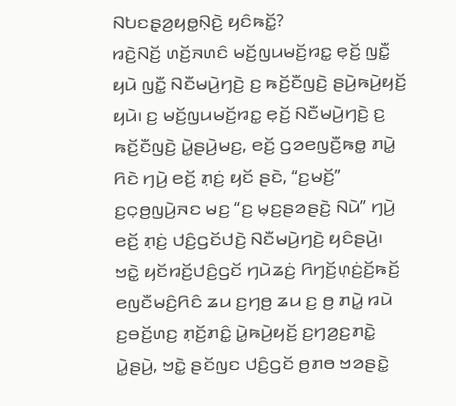ꤡꤝꤢꤔ꤫ꤤ꤬ꤟꤥ꤭ꤡ꤫ꤢꤧ꤬ ꤟꤢꤨꤒꤢꤩ꤭?
ꤙꤢꤧ꤬ꤡꤢꤩ꤬ ꤛꤢꤩ꤬ꤏꤛꤢꤨ ꤗꤢꤩ꤬ꤜꤣꤗꤢꤩ꤬ꤙꤢ꤭ ꤕ꤫ꤢꤩ꤬ ꤜꤢꤪ꤭ ꤟꤣꤧ ꤜꤢꤪ꤭ ꤡꤢꤪꤗꤣꤧ꤬ꤚꤢꤧ꤬ ꤢ꤬ ꤒꤢꤩ꤬ꤢꤪꤜꤢꤧ꤬ ꤔꤣꤧ꤬ꤒꤣꤧ꤬ꤟꤢꤩ꤬ ꤟꤣꤧ꤯ ꤢ꤬ ꤗꤢꤩ꤬ꤜꤣꤗꤢꤩ꤬ꤙꤢ꤭ ꤕ꤫ꤢꤩ꤬ ꤡꤢꤪꤗꤣꤧ꤬ꤚꤢꤧ꤬ ꤢ꤬ ꤒꤢꤩ꤬ꤢꤪꤜꤢꤧ꤬ ꤣꤧ꤭ꤔꤣꤧ꤬ꤗꤢ꤬, ꤕꤢꤩ꤬ ꤞꤤꤕꤜꤢꤪ꤬ꤒꤥ꤭ ꤊꤣꤧ꤭ ꤖꤢꤧ ꤚꤣꤧ꤬ ꤕꤢꤩ꤬ ꤊ꤫ꤢꤦ꤬ ꤟꤢꤩ ꤔꤢꤧ, “ꤢ꤬ꤗꤢꤩ꤬” ꤢ꤬ꤍ꤫ꤥ꤬ꤜꤣꤧ꤬ꤏꤢ ꤗꤢ꤬ “ꤢ꤬ ꤗ꤫ꤢ꤬ꤔꤤꤔꤢꤧ꤬ ꤡꤣꤧ” ꤚꤣꤧ꤬ ꤕꤢꤩ꤬ ꤊ꤫ꤢꤦ꤬ ꤓꤢꤨ꤬ꤞꤢꤩꤓꤢꤧ꤬ ꤡꤢꤪꤗꤣꤧ꤬ꤚꤢꤧ꤬ ꤟꤢꤨꤔꤣꤧ꤬꤯
ꤠꤢꤧ꤭ ꤟꤢꤩꤙꤢꤩ꤬ꤓꤢꤨ꤬ꤞꤢꤩ ꤚꤣꤧꤘꤢꤦ꤬ ꤖꤚꤢꤩ꤬ꤛ꤫ꤢꤦ꤬ꤢꤩ꤬ꤒꤢꤩ꤬ ꤕꤜꤢꤪꤗꤢꤨ꤬ꤖꤢꤨ ꤘꤣ ꤢ꤬ꤚꤥ꤬ ꤘꤣ ꤢ꤬ ꤥ꤬ ꤊꤣꤧ꤭ ꤙꤣꤧ ꤢ꤬ꤋꤢꤩ꤬ꤛꤢ꤬ ꤊ꤫ꤢꤩ꤬ꤊꤢꤨ꤭ ꤣꤧ꤭ꤒꤣꤧ꤬ꤟꤢꤩ꤬ ꤢ꤬ꤚꤤ꤬ꤢ꤬ꤊꤢꤧ꤭ ꤣꤧ꤭ꤔꤣꤧ꤬, ꤠꤢꤧ꤭ ꤔꤢꤩꤜꤢ ꤓꤢꤨ꤬ꤞꤢꤩ ꤥ꤬ꤊꤥ ꤠꤤꤔꤢꤧ꤭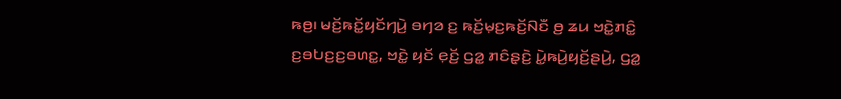ꤒꤥ꤬꤯ ꤗꤢꤩ꤬ꤒꤢꤩ꤭ꤟꤢꤩꤚꤣꤧ꤬ ꤋꤚꤤ ꤢ꤬ ꤒꤢꤩ꤬ꤗ꤫ꤢ꤬ꤒꤢꤩ꤬ꤡꤢꤪ ꤥ꤬ ꤘꤣ ꤠꤢꤧ꤭ꤊꤢꤨ꤭ ꤢ꤬ꤋꤝꤢ꤬ꤢ꤬ꤋꤛꤢ꤭, ꤠꤢꤧ꤭ ꤟꤢꤩ ꤕ꤫ꤢꤩ꤬ ꤞꤤ꤭ ꤊꤢꤨꤔ꤫ꤢꤧ꤬ ꤣꤧ꤭ꤒꤣꤧ꤬ꤟꤢꤩ꤬ꤔꤣꤧ꤬, ꤞꤤ꤭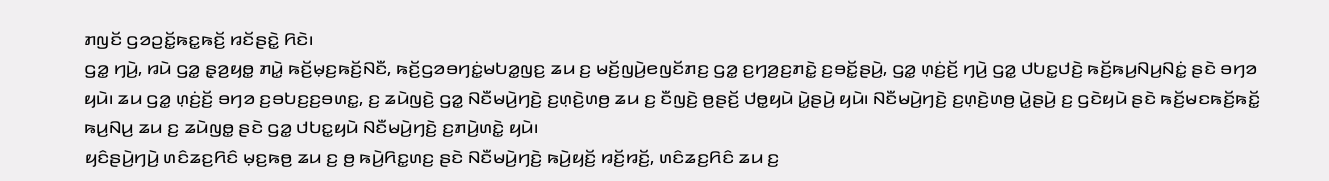ꤊꤜꤢꤩ ꤞꤤꤑꤢꤩ꤭ꤒꤢ꤭ꤒꤢꤩ꤬ ꤙꤢꤩꤔꤢꤧ꤭ ꤖꤢꤧ꤯
ꤞꤤ꤭ ꤚꤣꤧ꤬, ꤙꤣꤧ ꤞꤤ꤭ ꤔ꤫ꤤ꤬ꤟꤥ꤭ ꤊꤣꤧ꤭ ꤒꤢꤩ꤬ꤗ꤫ꤢ꤬ꤒꤢꤩ꤬ꤡꤢꤪ, ꤒꤢꤩ꤬ꤞꤤꤋꤚꤢꤦ꤭ꤗꤝꤤ꤭ꤜꤢ꤬ ꤘꤣ ꤢ꤬ ꤗꤢꤩ꤬ꤜꤣꤧ꤬ꤕꤜꤢꤩꤊꤢ꤬ ꤞꤤ꤭ ꤢ꤬ꤚꤤ꤬ꤢ꤬ꤊꤢꤧ꤭ ꤢ꤬ꤋꤢꤩ꤭ꤔꤣꤧ꤬, ꤞꤤ꤭ ꤛ꤫ꤢꤦ꤬ꤢꤩ꤬ ꤚꤣꤧ꤬ ꤞꤤ꤭ ꤓꤝꤢ꤭ꤓꤢꤧ꤬ ꤒꤢꤩ꤬ꤒꤣ꤬ꤡꤣ꤬ꤡꤢꤦ꤭ ꤔꤢꤧ ꤋꤚꤤ ꤟꤣꤧ꤯ ꤘꤣ ꤞꤤ꤭ ꤛ꤫ꤢꤦ꤬ꤢꤩ꤬ ꤋꤚꤤ ꤢ꤬ꤋꤝꤢ꤬ꤢ꤬ꤋꤛꤢ꤭, ꤢ꤬ ꤘꤣꤧꤜꤢꤧ꤬ ꤞꤤ꤭ ꤡꤢꤪꤗꤣꤧ꤬ꤚꤢꤧ꤬ ꤢ꤬ꤛ꤫ꤢꤧ꤬ꤛꤥ꤬ ꤘꤣ ꤢ꤬ ꤢꤪꤜꤢꤧ꤬ ꤥ꤬ꤔꤢꤩ꤬ ꤓꤥ꤭ꤟꤣꤧ ꤣꤧ꤭ꤔꤣꤧ꤬ ꤟꤣꤧ꤯ ꤡꤢꤪꤗꤣꤧ꤬ꤚꤢꤧ꤬ ꤢ꤬ꤛ꤫ꤢꤧ꤬ꤛꤥ꤬ ꤣꤧ꤭ꤔꤣꤧ꤬ ꤢ꤬ ꤞꤢꤧꤟꤣꤧ ꤔꤢꤧ ꤒꤢꤩ꤬ꤗꤢꤒꤢꤩ꤬ꤒꤢꤩ꤭ ꤒꤣ꤬ꤡꤣ꤬ ꤘꤣ ꤢ꤬ ꤘꤣꤧꤜꤥ꤭ ꤔꤢꤧ ꤞꤤ꤭ ꤓꤝꤢ꤭ꤟꤣꤧ ꤡꤢꤪꤗꤣꤧ꤬ꤚꤢꤧ꤬ ꤢ꤬ꤊꤣꤧ꤬ꤛꤢꤧ꤭ ꤟꤣꤧ꤯
ꤟꤢꤨꤔꤣꤧ꤬ꤚꤣꤧ꤬ ꤛꤢꤨꤘꤢ꤬ꤖꤢꤨ ꤗ꤫ꤢ꤬ꤒꤥ꤬ ꤘꤣ ꤢ꤬ ꤥ꤬ ꤒꤣꤧ꤬ꤖꤢ꤭ꤛꤢ꤬ ꤔꤢꤧ ꤡꤢꤪꤗꤣꤧ꤬ꤚꤢꤧ꤬ ꤒꤣꤧ꤬ꤟꤢꤩ꤬ ꤙꤢꤩ꤬ꤙꤢꤩ꤬, ꤛꤢꤨꤘꤢ꤬ꤖꤢꤨ ꤘꤣ ꤢ꤬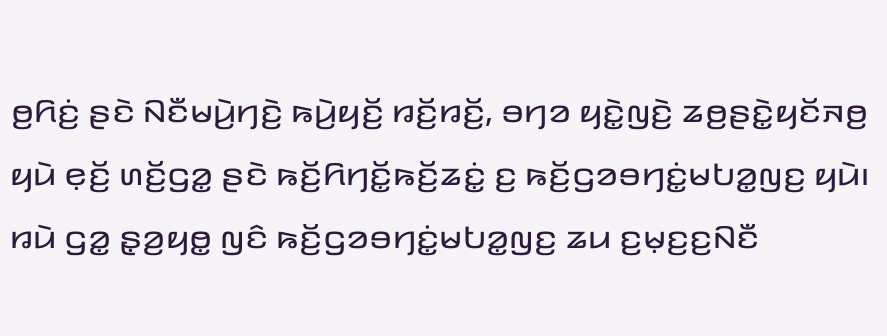ꤥ꤬ꤖꤢꤦ꤬ ꤔꤢꤧ ꤡꤢꤪꤗꤣꤧ꤬ꤚꤢꤧ꤬ ꤒꤣꤧ꤬ꤟꤢꤩ꤬ ꤙꤢꤩ꤬ꤙꤢꤩ꤬, ꤋꤚꤤ ꤟꤢꤧ꤭ꤜꤢꤧ꤬ ꤘꤥ꤬ꤔꤢꤧ꤭ꤟꤢꤩꤏꤥ꤬ ꤟꤣꤧ ꤕ꤫ꤢꤩ꤬ ꤛꤢꤩ꤬ꤞꤤ꤭ ꤔꤢꤧ ꤒꤢꤩ꤬ꤖꤚꤢꤩ꤭ꤒꤢꤩ꤬ꤘꤢꤦ꤭ ꤢ꤬ ꤒꤢꤩ꤬ꤞꤤꤋꤚꤢꤦ꤭ꤗꤝꤤ꤭ꤜꤢ꤬ ꤟꤣꤧ꤯
ꤙꤣꤧ ꤞꤤ꤭ ꤔ꤫ꤤ꤬ꤟꤥ꤭ ꤜꤢꤨ ꤒꤢꤩ꤬ꤞꤤꤋꤚꤢꤦ꤭ꤗꤝꤤ꤭ꤜꤢ꤬ ꤘꤣ ꤢ꤬ꤗ꤫ꤢ꤬ꤢ꤬ꤡꤢꤪ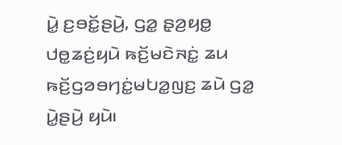ꤣꤧ꤭ ꤢ꤬ꤋꤢꤩ꤭ꤔꤣꤧ꤬, ꤞꤤ꤭ ꤔ꤫ꤤ꤬ꤟꤥ꤭ ꤓꤥ꤭ꤘꤢꤦ꤬ꤟꤣꤧ ꤒꤢꤩ꤬ꤗꤢꤧꤏꤢꤦ꤭ ꤘꤣ ꤒꤢꤩ꤬ꤞꤤꤋꤚꤢꤦ꤭ꤗꤝꤤ꤭ꤜꤢ꤬ ꤘꤣꤧ ꤞꤤ꤭ ꤣꤧ꤭ꤔꤣꤧ꤬ ꤟꤣꤧ꤯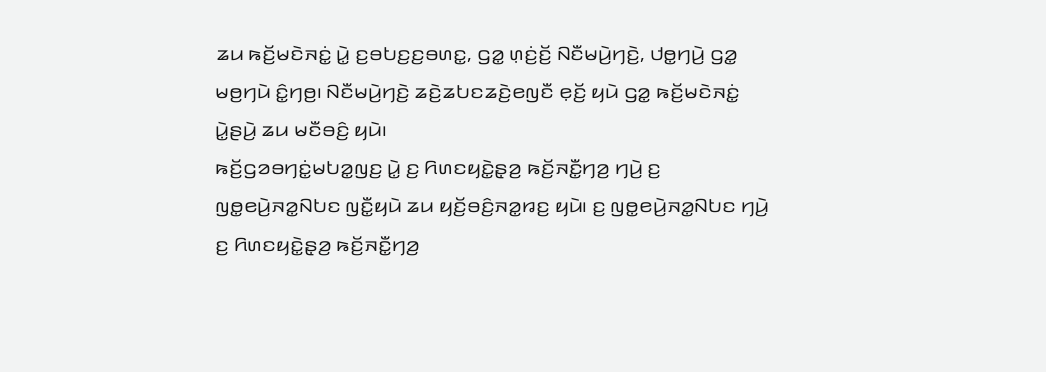ꤘꤣ ꤒꤢꤩ꤬ꤗꤢꤧꤏꤢꤦ꤭ ꤣꤧ꤭ ꤢ꤬ꤋꤝꤢ꤬ꤢ꤬ꤋꤛꤢ꤭, ꤞꤤ꤭ ꤛ꤫ꤢꤦ꤬ꤢꤩ꤬ ꤡꤢꤪꤗꤣꤧ꤬ꤚꤢꤧ꤬, ꤓꤥ꤭ꤚꤣꤧ꤬ ꤞꤤ꤭ ꤗꤥ꤬ꤚꤣꤧ ꤢꤨ꤭ꤚꤥ꤬꤯ ꤡꤢꤪꤗꤣꤧ꤬ꤚꤢꤧ꤬ ꤘꤢꤧ꤬ꤘꤝꤢꤘꤢꤧ꤬ꤕꤜꤢꤪ ꤕ꤫ꤢꤩ꤬ ꤟꤣꤧ ꤞꤤ꤭ ꤒꤢꤩ꤬ꤗꤢꤧꤏꤢꤦ꤭ ꤣꤧ꤭ꤔꤣꤧ꤬ ꤘꤣ ꤗꤢꤪꤋꤢꤨ꤬ ꤟꤣꤧ꤯
ꤒꤢꤩ꤬ꤞꤤꤋꤚꤢꤦ꤭ꤗꤝꤤ꤭ꤜꤢ꤬ ꤣꤧ꤭ ꤢ꤬ ꤖꤛꤢꤟꤢꤧ꤭ꤔ꤫ꤤ꤬ ꤒꤢꤩ꤬ꤏꤢꤪ꤭ꤚꤤ꤬ ꤚꤣꤧ꤬ ꤢ꤬ ꤜꤥ꤭ꤕꤣꤧ꤬ꤏꤤ꤭ꤡꤝꤢ ꤜꤢꤪ꤭ꤟꤣꤧ ꤘꤣ ꤟꤢꤩ꤬ꤋꤢꤨ꤬ꤏꤤ꤭ꤙꤢ꤬ ꤟꤣꤧ꤯ ꤢ꤬ ꤜꤥ꤭ꤕꤣꤧ꤬ꤏꤤ꤭ꤡꤝꤢ ꤚꤣꤧ꤬ ꤢ꤬ ꤖꤛꤢꤟꤢꤧ꤭ꤔ꤫ꤤ꤬ ꤒꤢꤩ꤬ꤏꤢꤪ꤭ꤚꤤ꤬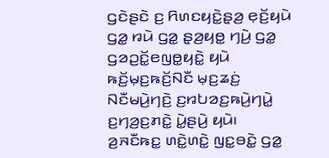ꤞꤢꤧꤔꤢꤧ ꤢ꤬ ꤖꤛꤢꤟꤢꤧ꤭ꤔ꤫ꤤ꤬ ꤕ꤫ꤢꤩ꤬ꤟꤣꤧ ꤞꤤ꤭ ꤙꤣꤧ ꤞꤤ꤭ ꤔ꤫ꤤ꤬ꤟꤥ꤭ ꤚꤣꤧ꤬ ꤞꤤ꤭ ꤞꤤꤑꤢꤩ꤭ꤕꤜꤥ꤭ꤟꤢꤧ꤭ ꤟꤣꤧ ꤒꤢꤩ꤬ꤗ꤫ꤢ꤬ꤒꤢꤩ꤬ꤡꤢꤪ ꤗ꤫ꤢ꤬ꤘꤢꤦ꤬ ꤡꤢꤪꤗꤣꤧ꤬ꤚꤢꤧ꤬ ꤢ꤬ꤙꤝꤤꤢ꤬ꤒꤣꤧ꤬ꤚꤣꤧ꤭ ꤢ꤬ꤚꤤ꤬ꤢ꤬ꤊꤢꤧ꤭ ꤣꤧ꤭ꤔꤣꤧ꤬ ꤟꤣꤧ꤯
ꤤ꤬ꤏꤢꤪꤒꤢ꤭ ꤛꤢꤧ꤭ꤛꤢꤧ꤭ ꤜꤢ꤭ꤋꤢꤧ꤭ ꤞꤤ꤭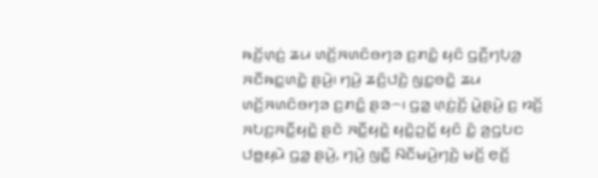ꤒꤢꤩ꤬ꤛ꤫ꤢꤦ꤬ ꤘꤣ ꤛꤢꤩ꤬ꤏꤛꤢꤨꤋꤚꤤ ꤢ꤬ꤊꤢꤨ꤭ ꤟꤢꤨ ꤞꤢꤪ꤬ꤚꤝ꤫ꤤ꤬ ꤏꤢꤪꤒꤢ꤭ꤛꤢꤧ꤭ ꤔꤣꤧ꤬꤯ ꤚꤣꤧ꤬ ꤘꤢꤨ꤬ꤓꤢꤧ꤬ ꤜꤢ꤭ꤋꤢꤧ꤭ ꤘꤣ ꤛꤢꤩ꤬ꤏꤛꤢꤨꤋꤚꤤ ꤢ꤬ꤊꤢꤨ꤭ ꤔꤤ꤮꤯ ꤞꤤ꤭ ꤛ꤫ꤢꤦ꤬ꤢꤩ꤬ ꤣꤧ꤭ꤔꤣꤧ꤬ ꤢ꤬ ꤙꤢꤩ꤬ ꤏꤝꤢ꤬ꤏꤢꤪ꤭ꤟꤢꤧ꤭ ꤔꤢꤧ ꤏꤢꤪ꤭ꤟꤢꤧ꤭ ꤟꤢꤧ꤭ꤑꤢꤩ꤭ ꤟꤢꤨ ꤢꤨ꤭ ꤤ꤬ꤞꤝꤢ ꤓꤥ꤭ꤟꤣꤧ ꤞꤤ꤭ ꤔꤣꤧ꤬, ꤚꤣꤧ꤬ ꤜꤢꤪ꤭ ꤡꤢꤪꤗꤣꤧ꤬ꤚꤢꤧ꤬ ꤗꤢꤩ꤬ ꤕ꤫ꤢꤩ꤬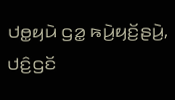ꤓꤥ꤭ꤟꤣꤧ ꤞꤤ꤭ ꤒꤣꤧ꤬ꤟꤢꤩ꤬ꤔꤣꤧ꤬, ꤓꤢꤨ꤬ꤞꤢꤩ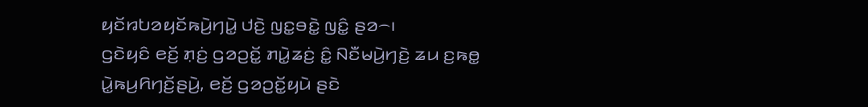ꤟꤢꤩꤙꤝꤤꤟꤢꤩꤒꤣꤧ꤬ꤚꤣꤧ꤭ ꤓꤢꤧ꤬ ꤜꤢ꤭ꤋꤢꤧ꤭ ꤜꤢꤨ꤭ ꤔꤤ꤮꤯
ꤞꤢꤧꤟꤢꤨ ꤕꤢꤩ꤬ ꤊ꤫ꤢꤦ꤬ ꤞꤤꤑꤢꤩ꤭ ꤊꤣꤧ꤭ꤘꤢꤦ꤬ ꤢꤨ꤭ ꤡꤢꤪꤗꤣꤧ꤬ꤚꤢꤧ꤬ ꤘꤣ ꤢ꤬ꤒꤥ꤭ ꤣꤧ꤭ꤒꤣ꤬ꤖꤚꤢꤩ꤬ꤔꤣꤧ꤬, ꤕꤢꤩ꤬ ꤞꤤꤑꤢꤩ꤭ꤟꤣꤧ ꤔꤢꤧ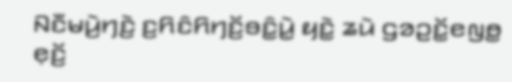ꤡꤢꤪꤗꤣꤧ꤬ꤚꤢꤧ꤬ ꤢ꤬ꤖꤢꤨꤖꤚꤢꤩ꤬ꤋꤢꤨ꤭ꤣꤧ꤭ ꤟꤢꤧ꤭ ꤘꤣꤧ ꤞꤤꤑꤢꤩ꤭ꤕꤜꤥ꤭ ꤕ꤫ꤢꤩ꤬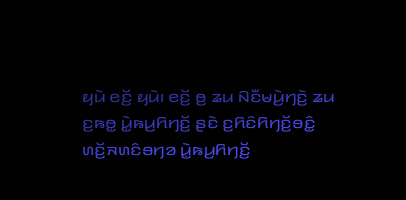ꤟꤣꤧ ꤕꤢꤩ꤬ ꤟꤣꤧ꤯ ꤕꤢꤩ꤬ ꤥ꤬ ꤘꤣ ꤡꤢꤪꤗꤣꤧ꤬ꤚꤢꤧ꤬ ꤘꤣ ꤢ꤬ꤒꤥ꤭ ꤣꤧ꤭ꤒꤣ꤬ꤖꤚꤢꤩ꤬ ꤔꤢꤧ ꤢ꤬ꤖꤢꤨꤖꤚꤢꤩ꤬ꤋꤢꤨ꤭ ꤛꤢꤩ꤬ꤏꤛꤢꤨꤋꤚꤤ ꤣꤧ꤭ꤒꤣ꤬ꤖꤚꤢꤩ꤬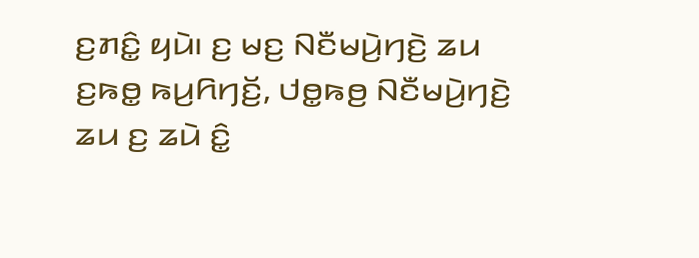ꤢ꤬ꤊꤢꤨ꤭ ꤟꤣꤧ꤯ ꤢ꤬ ꤗꤢ꤬ ꤡꤢꤪꤗꤣꤧ꤬ꤚꤢꤧ꤬ ꤘꤣ ꤢ꤬ꤒꤥ꤭ ꤒꤣ꤬ꤖꤚꤢꤩ꤬, ꤓꤥ꤭ꤒꤥ꤬ ꤡꤢꤪꤗꤣꤧ꤬ꤚꤢꤧ꤬ ꤘꤣ ꤢ꤬ ꤘꤣꤧ ꤢꤨ꤭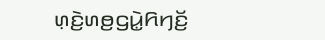ꤛ꤫ꤢꤧ꤬ꤛꤥ꤬ꤞꤣꤧ꤭ꤖꤚꤢꤩ꤬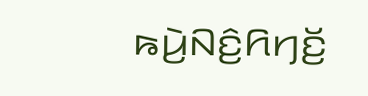ꤒꤣꤧ꤬ꤡꤢꤨ꤬ꤖꤚꤢꤩ꤬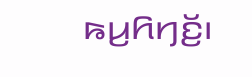ꤒꤣ꤬ꤖꤚꤢꤩ꤬꤯